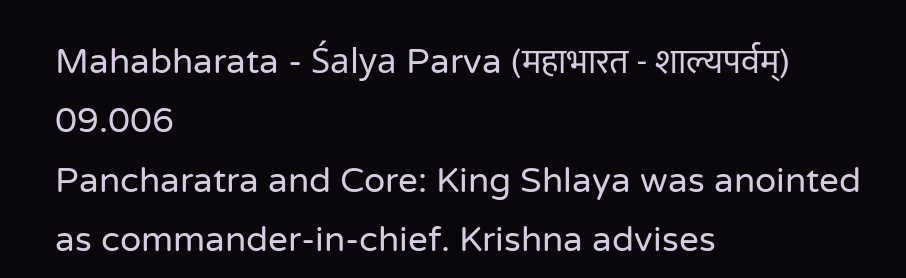Mahabharata - Śalya Parva (महाभारत - शाल्यपर्वम्)
09.006
Pancharatra and Core: King Shlaya was anointed as commander-in-chief. Krishna advises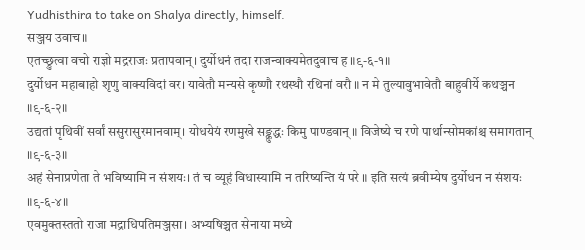Yudhisthira to take on Shalya directly, himself.
सञ्जय उवाच॥
एतच्छ्रुत्वा वचो राज्ञो मद्रराजः प्रतापवान्। दुर्योधनं तदा राजन्वाक्यमेतदुवाच ह ॥९-६-१॥
दुर्योधन महाबाहो शृणु वाक्यविदां वर। यावेतौ मन्यसे कृष्णौ रथस्थौ रथिनां वरौ ॥ न मे तुल्यावुभावेतौ बाहुवीर्ये कथञ्चन ॥९-६-२॥
उद्यतां पृथिवीं सर्वां ससुरासुरमानवाम्। योधयेयं रणमुखे सङ्क्रुद्धः किमु पाण्डवान् ॥ विजेष्ये च रणे पार्थान्सोमकांश्च समागतान् ॥९-६-३॥
अहं सेनाप्रणेता ते भविष्यामि न संशयः। तं च व्यूहं विधास्यामि न तरिष्यन्ति यं परे ॥ इति सत्यं ब्रवीम्येष दुर्योधन न संशयः ॥९-६-४॥
एवमुक्तस्ततो राजा मद्राधिपतिमञ्जसा। अभ्यषिञ्चत सेनाया मध्ये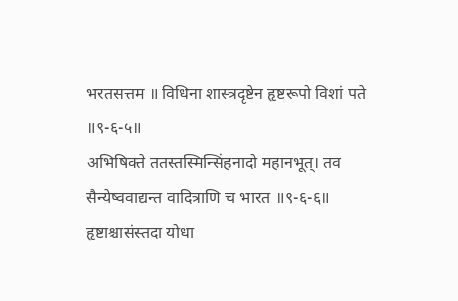भरतसत्तम ॥ विधिना शास्त्रदृष्टेन हृष्टरूपो विशां पते ॥९-६-५॥
अभिषिक्ते ततस्तस्मिन्सिंहनादो महानभूत्। तव सैन्येष्ववाद्यन्त वादित्राणि च भारत ॥९-६-६॥
हृष्टाश्चासंस्तदा योधा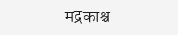मद्रकाश्च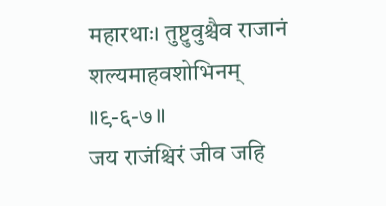महारथाः। तुष्टुवुश्चैव राजानं शल्यमाहवशोभिनम् ॥९-६-७॥
जय राजंश्चिरं जीव जहि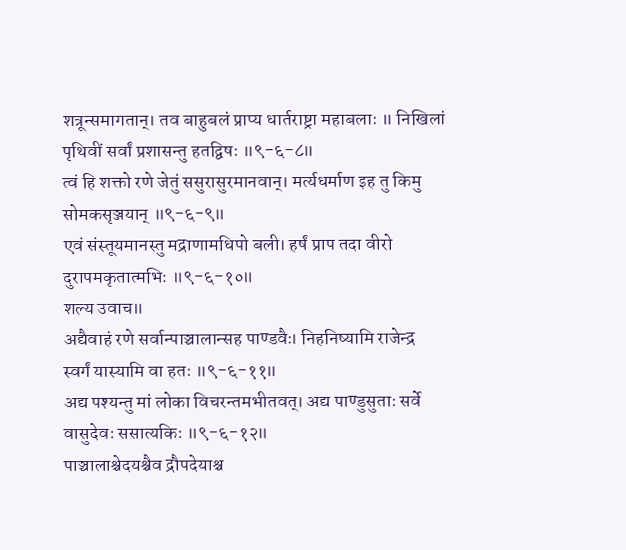शत्रून्समागतान्। तव बाहुबलं प्राप्य धार्तराष्ट्रा महाबलाः ॥ निखिलां पृथिवीं सर्वां प्रशासन्तु हतद्विषः ॥९-६-८॥
त्वं हि शक्तो रणे जेतुं ससुरासुरमानवान्। मर्त्यधर्माण इह तु किमु सोमकसृञ्जयान् ॥९-६-९॥
एवं संस्तूयमानस्तु मद्राणामधिपो बली। हर्षं प्राप तदा वीरो दुरापमकृतात्मभिः ॥९-६-१०॥
शल्य उवाच॥
अद्यैवाहं रणे सर्वान्पाञ्चालान्सह पाण्डवैः। निहनिष्यामि राजेन्द्र स्वर्गं यास्यामि वा हतः ॥९-६-११॥
अद्य पश्यन्तु मां लोका विचरन्तमभीतवत्। अद्य पाण्डुसुताः सर्वे वासुदेवः ससात्यकिः ॥९-६-१२॥
पाञ्चालाश्चेदयश्चैव द्रौपदेयाश्च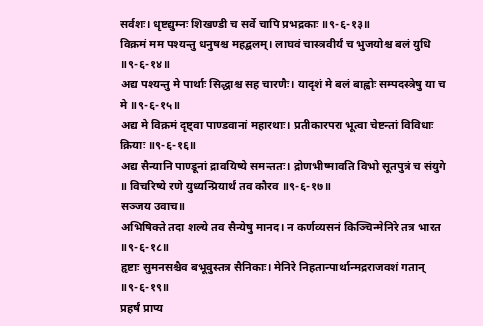सर्वशः। धृष्टद्युम्नः शिखण्डी च सर्वे चापि प्रभद्रकाः ॥९-६-१३॥
विक्रमं मम पश्यन्तु धनुषश्च महद्बलम्। लाघवं चास्त्रवीर्यं च भुजयोश्च बलं युधि ॥९-६-१४॥
अद्य पश्यन्तु मे पार्थाः सिद्धाश्च सह चारणैः। यादृशं मे बलं बाह्वोः सम्पदस्त्रेषु या च मे ॥९-६-१५॥
अद्य मे विक्रमं दृष्ट्वा पाण्डवानां महारथाः। प्रतीकारपरा भूत्वा चेष्टन्तां विविधाः क्रियाः ॥९-६-१६॥
अद्य सैन्यानि पाण्डूनां द्रावयिष्ये समन्ततः। द्रोणभीष्मावति विभो सूतपुत्रं च संयुगे ॥ विचरिष्ये रणे युध्यन्प्रियार्थं तव कौरव ॥९-६-१७॥
सञ्जय उवाच॥
अभिषिक्ते तदा शल्ये तव सैन्येषु मानद। न कर्णव्यसनं किञ्चिन्मेनिरे तत्र भारत ॥९-६-१८॥
हृष्टाः सुमनसश्चैव बभूवुस्तत्र सैनिकाः। मेनिरे निहतान्पार्थान्मद्रराजवशं गतान् ॥९-६-१९॥
प्रहर्षं प्राप्य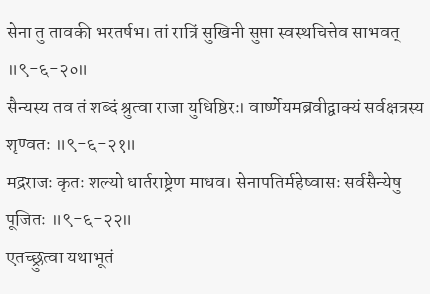सेना तु तावकी भरतर्षभ। तां रात्रिं सुखिनी सुप्ता स्वस्थचित्तेव साभवत् ॥९-६-२०॥
सैन्यस्य तव तं शब्दं श्रुत्वा राजा युधिष्ठिरः। वार्ष्णेयमब्रवीद्वाक्यं सर्वक्षत्रस्य शृण्वतः ॥९-६-२१॥
मद्रराजः कृतः शल्यो धार्तराष्ट्रेण माधव। सेनापतिर्महेष्वासः सर्वसैन्येषु पूजितः ॥९-६-२२॥
एतच्छ्रुत्वा यथाभूतं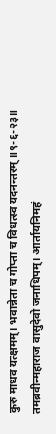कुरु माधव यत्क्षमम्। भवान्नेता च गोप्ता च विधत्स्व यदनन्तरम् ॥९-६-२३॥
तमब्रवीन्महाराज वासुदेवो जनाधिपम्। आर्तायनिमहं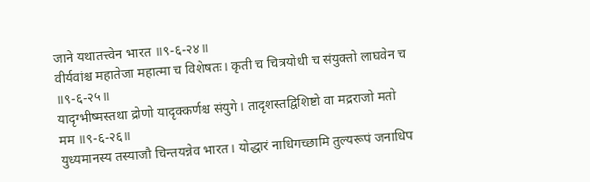जाने यथातत्त्वेन भारत ॥९-६-२४॥
वीर्यवांश्च महातेजा महात्मा च विशेषतः। कृती च चित्रयोधी च संयुक्तो लाघवेन च ॥९-६-२५॥
यादृग्भीष्मस्तथा द्रोणो यादृक्कर्णश्च संयुगे। तादृशस्तद्विशिष्टो वा मद्रराजो मतो मम ॥९-६-२६॥
युध्यमानस्य तस्याजौ चिन्तयन्नेव भारत। योद्धारं नाधिगच्छामि तुल्यरूपं जनाधिप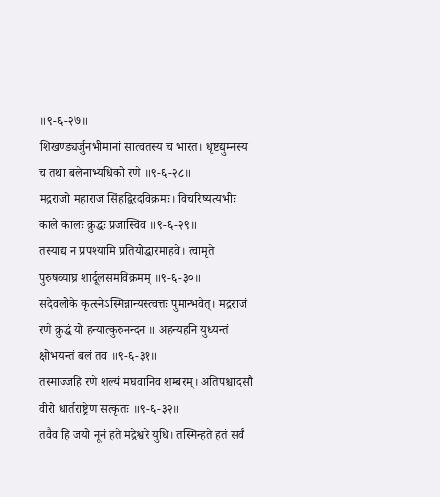॥९-६-२७॥
शिखण्ड्यर्जुनभीमानां सात्वतस्य च भारत। धृष्टद्युम्नस्य च तथा बलेनाभ्यधिको रणे ॥९-६-२८॥
मद्रराजो महाराज सिंहद्विरदविक्रमः। विचरिष्यत्यभीः काले कालः क्रुद्धः प्रजास्विव ॥९-६-२९॥
तस्याद्य न प्रपश्यामि प्रतियोद्धारमाहवे। त्वामृते पुरुषव्याघ्र शार्दूलसमविक्रमम् ॥९-६-३०॥
सदेवलोके कृत्स्नेऽस्मिन्नान्यस्त्वत्तः पुमान्भवेत्। मद्रराजं रणे क्रुद्धं यो हन्यात्कुरुनन्दन ॥ अहन्यहनि युध्यन्तं क्षोभयन्तं बलं तव ॥९-६-३१॥
तस्माज्जहि रणे शल्यं मघवानिव शम्बरम्। अतिपश्चादसौ वीरो धार्तराष्ट्रेण सत्कृतः ॥९-६-३२॥
तवैव हि जयो नूनं हते मद्रेश्वरे युधि। तस्मिन्हते हतं सर्वं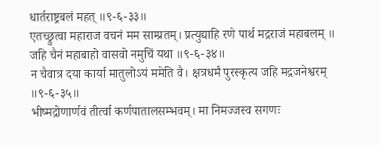धार्तराष्ट्रबलं महत् ॥९-६-३३॥
एतच्छ्रुत्वा महाराज वचनं मम साम्प्रतम्। प्रत्युद्याहि रणे पार्थ मद्रराजं महाबलम् ॥ जहि चैनं महाबाहो वासवो नमुचिं यथा ॥९-६-३४॥
न चैवात्र दया कार्या मातुलोऽयं ममेति वै। क्षत्रधर्मं पुरस्कृत्य जहि मद्रजनेश्वरम् ॥९-६-३५॥
भीष्मद्रोणार्णवं तीर्त्वा कर्णपातालसम्भवम्। मा निमज्जस्व सगणः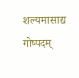शल्यमासाद्य गोष्पदम्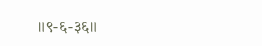॥९-६-३६॥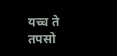यच्च ते तपसो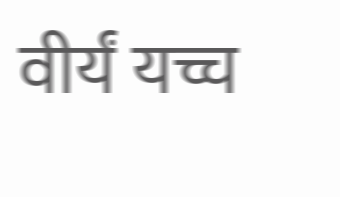वीर्यं यच्च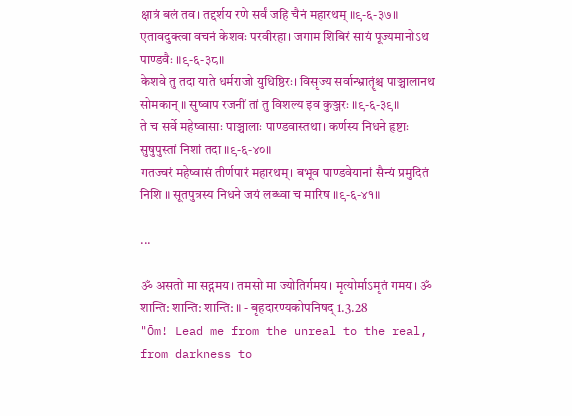क्षात्रं बलं तव। तद्दर्शय रणे सर्वं जहि चैनं महारथम् ॥९-६-३७॥
एतावदुक्त्वा वचनं केशवः परवीरहा। जगाम शिबिरं सायं पूज्यमानोऽथ पाण्डवैः ॥९-६-३८॥
केशवे तु तदा याते धर्मराजो युधिष्ठिरः। विसृज्य सर्वान्भ्रातॄंश्च पाञ्चालानथ सोमकान् ॥ सुष्वाप रजनीं तां तु विशल्य इव कुञ्जरः ॥९-६-३९॥
ते च सर्वे महेष्वासाः पाञ्चालाः पाण्डवास्तथा। कर्णस्य निधने हृष्टाः सुषुपुस्तां निशां तदा ॥९-६-४०॥
गतज्वरं महेष्वासं तीर्णपारं महारथम्। बभूव पाण्डवेयानां सैन्यं प्रमुदितं निशि ॥ सूतपुत्रस्य निधने जयं लब्ध्वा च मारिष ॥९-६-४१॥

...

ॐ असतो मा सद्गमय। तमसो मा ज्योतिर्गमय। मृत्योर्माऽमृतं गमय। ॐ शान्ति: शान्ति: शान्ति: ॥ - बृहदारण्यकोपनिषद् 1.3.28
"Ōm! Lead me from the unreal to the real, from darkness to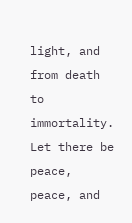light, and from death to immortality. Let there be peace, peace, and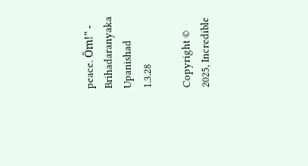peace. Ōm!" - Brihadaranyaka Upanishad 1.3.28

Copyright © 2025, Incredible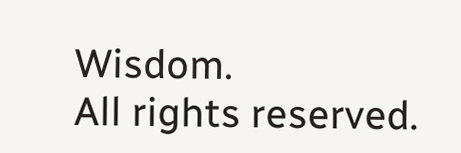Wisdom.
All rights reserved.